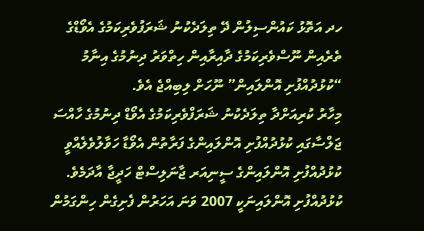ހދ އަތޮޅު ކައުންސިލުން ދޭ ތިލަދެކުނު ޝަރަފުވެރިކަމުގެ އެވޯޑްގެ ތެރެއިން ނޫސްވެރިކަމުގެ ދާއިރާއިން ހިތްވަރު ދިނުމުގެ އިނާމު “ކުޅުދުއްފުށި އޮންލައިން” ނޫހަށް ލިބިއްޖެ އެވެ.
މިހާރު ކުރިއަށްދާ ތިލަދެކުނު ޝަރަފްވެރިކަމުގެ އެވޯޑް ދިނުމުގެ ހާއްސަ ޖަލްސާގައި ކުޅުދުއްފުށި އޮންލައިންގެ ފަރާތުން އެވޯޑާ ހަވާލުވެލެއްވީ ކުޅުދުއްފުށި އޮންލައިންގެ ސީނިއަރ ޖާނަލިސްޓް ހަދީޖާ އާދަމެވެ.
ކުޅުދުއްފުށި އޮންލައިނަކީ 2007 ވަނަ އަހަރުން ފެށިގެން ހިންގަމުން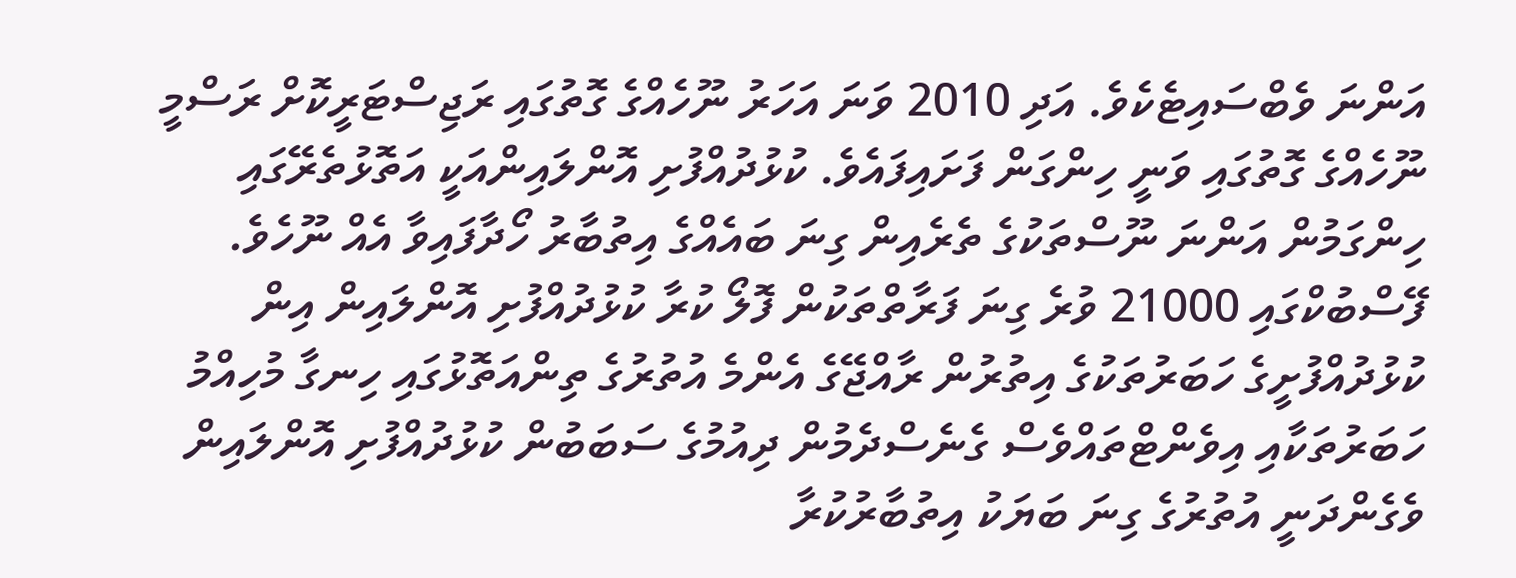އަންނަ ވެބްސައިޓެކެވެ. އަދި 2010 ވަނަ އަހަރު ނޫހެއްގެ ގޮތުގައި ރަޖިސްޓަރީކޮށް ރަސްމީ ނޫހެއްގެ ގޮތުގައި ވަނީ ހިންގަން ފަށައިފައެވެ. ކުޅުދުއްފުށި އޮންލައިންއަކީ އަތޮޅުތެރޭގައި ހިންގަމުން އަންނަ ނޫސްތަކުގެ ތެރެއިން ގިނަ ބައެއްގެ އިތުބާރު ހޯދާފައިވާ އެއް ނޫހެވެ.
ފޭސްބުކްގައި 21000 ވުރެ ގިނަ ފަރާތްތަކުން ފޮލޯ ކުރާ ކުޅުދުއްފުށި އޮންލައިން އިން ކުޅުދުއްފުށީގެ ހަބަރުތަކުގެ އިތުރުން ރާއްޖޭގެ އެންމެ އުތުރުގެ ތިންއަތޮޅުގައި ހިނގާ މުހިއްމު ހަބަރުތަކާއި އިވެންޓްތައްވެސް ގެނެސްދެމުން ދިއުމުގެ ސަބަބުން ކުޅުދުއްފުށި އޮންލައިން ވެގެންދަނީ އުތުރުގެ ގިނަ ބަޔަކު އިތުބާރުކުރާ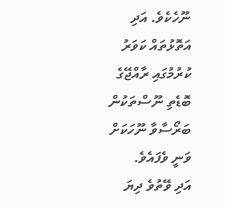ނޫހެކެވެ. އަދި އަތޮޅުތައް ކަވަރު ކުރުމުގައި ރާއްޖޭގެ ބޮޑެތި ނޫސްތަކުން ބަރޯސާވާ ނޫހަކަށް ވަނީ ވެފައެވެ.
އަދި ވޭތުވެ ދިޔަ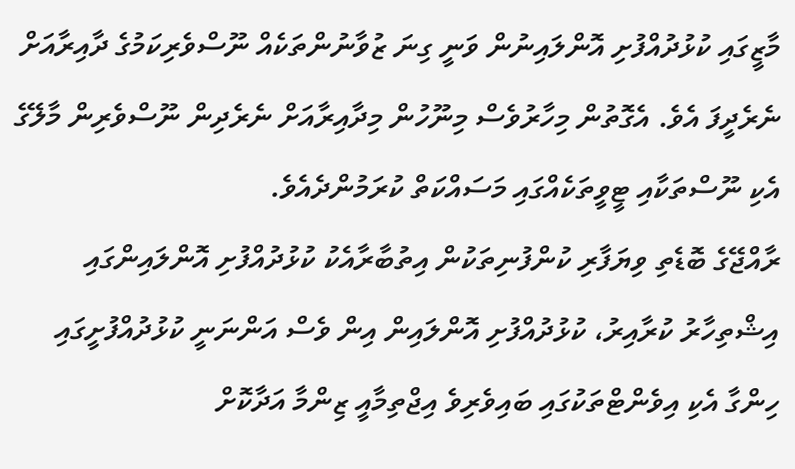މާޒީގައި ކުޅުދުއްފުށި އޮންލައިނުން ވަނީ ގިނަ ޒުވާނުންތަކެއް ނޫސްވެރިކަމުގެ ދާއިރާއަށް ނެރެދީފަ އެވެ. އެގޮތުން މިހާރުވެސް މިނޫހުން މިދާއިރާއަށް ނެރެދިން ނޫސްވެރިން މާލޭގެ އެކި ނޫސްތަކާއި ޓީވީތަކެއްގައި މަސައްކަތް ކުރަމުންދެއެވެ.
ރާއްޖޭގެ ބޮޑެތި ވިޔަފާރި ކުންފުނިތަކުން އިތުބާރާއެކު ކުޅުދުއްފުށި އޮންލައިންގައި އިޝްތިހާރު ކުރާއިރު، ކުޅުދުއްފުށި އޮންލައިން އިން ވެސް އަންނަނީ ކުޅުދުއްފުށީގައި ހިންގާ އެކި އިވެންޓްތަކުގައި ބައިވެރިވެ އިޖްތިމާއީ ޒިންމާ އަދާކޮށް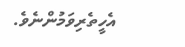އެހީތެރިވަމުންނެވެ.